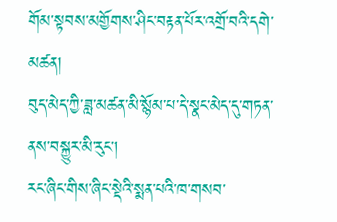གོམ་སྟབས་མགྱོགས་ཤིང་བརྟན་པོར་འགྲོ་བའི་དགེ་མཚན།
བུད་མེད་ཀྱི་ཟླ་མཚན་མི་སྙོམ་པ་དེ་སྣང་མེད་དུ་གཏན་ནས་བསྐྱུར་མི་རུང་།
རང་ཞིང་གིས་ཞིང་སྡེའི་སྨན་པའི་ཁ་གསབ་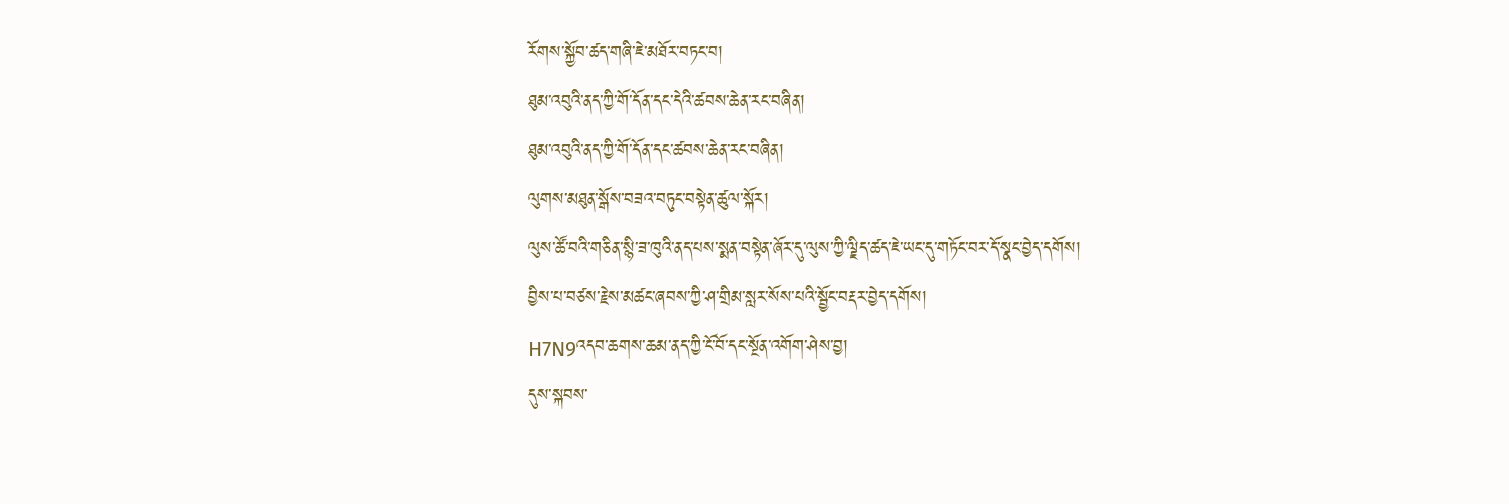རོགས་སྐྱོབ་ཚད་གཞི་ཇེ་མཐོར་བཏང་བ།
ཐུམ་འབུའི་ནད་ཀྱི་གོ་དོན་དང་དེའི་ཚབས་ཆེན་རང་བཞིན།
ཐུམ་འབུའི་ནད་ཀྱི་གོ་དོན་དང་ཚབས་ཆེན་རང་བཞིན།
ལུགས་མཐུན་སྒོས་བཟའ་བཏུང་བསྟེན་ཚུལ་སྐོར།
ལུས་ཚོ་བའི་གཅིན་སྙི་ཟ་ཁུའི་ནད་པས་སྨན་བསྟེན་ཞོར་དུ་ལུས་ཀྱི་ལྗིད་ཚད་ཇེ་ཡང་དུ་གཏོང་བར་དོ་སྣང་བྱེད་དགོས།
བྱིས་པ་བཙས་རྗེས་མཚང་ཞབས་ཀྱི་ཤ་གྲིམ་སླར་སོས་པའི་སྦྱོང་བརྡར་བྱེད་དགོས།
H7N9འདབ་ཆགས་ཆམ་ནད་ཀྱི་ངོ་བོ་དང་སྔོན་འགོག་ཤེས་བྱ།
དུས་སྐབས་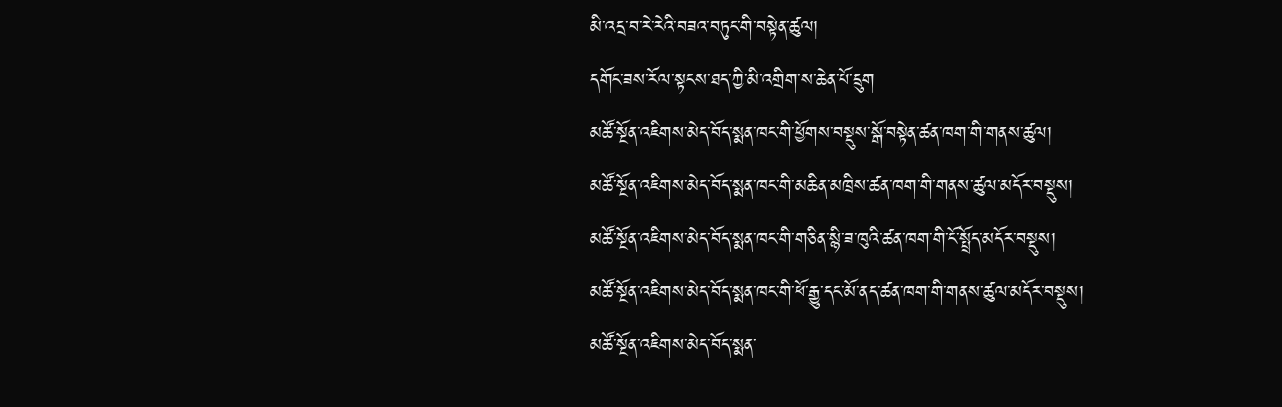མི་འདྲ་བ་རེ་རེའི་བཟའ་བཏུང་གི་བསྟེན་ཚུལ།
དགོང་ཟས་རོལ་སྟངས་ཐད་ཀྱི་མི་འགྲིག་ས་ཆེན་པོ་དྲུག
མཚོ་སྔོན་འཇིགས་མེད་བོད་སྨན་ཁང་གི་ཕྱོགས་བསྡུས་སྒོ་བསྟེན་ཚན་ཁག་གི་གནས་ཚུལ།
མཚོ་སྔོན་འཇིགས་མེད་བོད་སྨན་ཁང་གི་མཆིན་མཁྲིས་ཚན་ཁག་གི་གནས་ཚུལ་མདོར་བསྡུས།
མཚོ་སྔོན་འཇིགས་མེད་བོད་སྨན་ཁང་གི་གཅིན་སྙི་ཟ་ཁུའི་ཚན་ཁག་གི་ངོ་སྤྲོད་མདོར་བསྡུས།
མཚོ་སྔོན་འཇིགས་མེད་བོད་སྨན་ཁང་གི་ཕོ་རྒྱུ་དང་མོ་ནད་ཚན་ཁག་གི་གནས་ཚུལ་མདོར་བསྡུས།
མཚོ་སྔོན་འཇིགས་མེད་བོད་སྨན་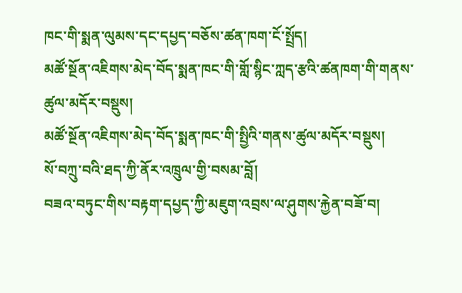ཁང་གི་སྨན་ལུམས་དང་དཔྱད་བཅོས་ཚན་ཁག་ངོ་སྤྲོད།
མཚོ་སྔོན་འཇིགས་མེད་བོད་སྨན་ཁང་གི་གློ་སྙིང་ཀླད་རྩའི་ཚནཁག་གི་གནས་ཚུལ་མདོར་བསྡུས།
མཚོ་སྔོན་འཇིགས་མེད་བོད་སྨན་ཁང་གི་སྤྱིའི་གནས་ཚུལ་མདོར་བསྡུས།
སོ་བཀྲུ་བའི་ཐད་ཀྱི་ནོར་འཁྲུལ་གྱི་བསམ་བློ།
བཟའ་བཏུང་གིས་བརྟག་དཔྱད་ཀྱི་མཇུག་འབྲས་ལ་ཤུགས་རྐྱེན་བཟོ་བ།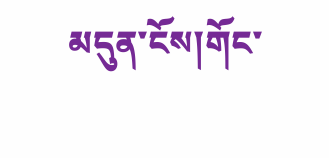མདུན་ངོས།གོང་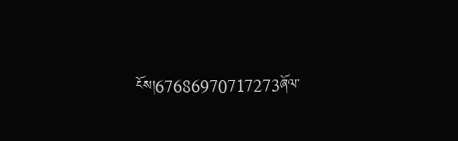ངོས།67686970717273ཞོལ་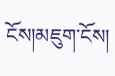ངོས།མཇུག་ངོས།